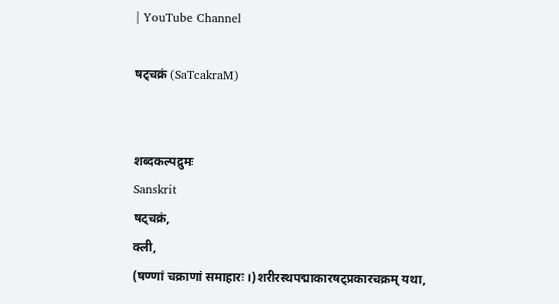| YouTube Channel

षट्चक्रं (SaTcakraM)


शब्दकल्पद्रुमः
Sanskrit
षट्चक्रं,
क्ली,
(षण्णां चक्राणां समाहारः ।)शरीरस्थपद्माकारषट्प्रकारचक्रम् यथा,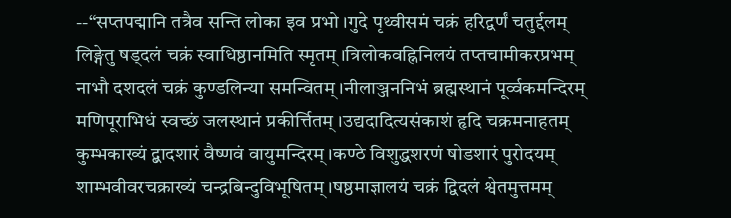--“सप्तपद्मानि तत्रैव सन्ति लोका इव प्रभो ।गुदे पृथ्वीसमं चक्रं हरिद्वर्णं चतुर्द्दलम्
लिङ्गेतु षड्दलं चक्रं स्वाधिष्ठानमिति स्मृतम् ।त्रिलोकवह्निनिलयं तप्तचामीकरप्रभम्
नाभौ दशदलं चक्रं कुण्डलिन्या समन्वितम् ।नीलाञ्जननिभं ब्रह्मस्थानं पूर्व्वकमन्दिरम्
मणिपूराभिधं स्वच्छं जलस्थानं प्रकीर्त्तितम् ।उद्यदादित्यसंकाशं हृदि चक्रमनाहतम्
कुम्भकाख्यं द्बादशारं वैष्णवं वायुमन्दिरम् ।कण्ठे विशुद्धशरणं षोडशारं पुरोदयम्
शाम्भवीवरचक्राख्यं चन्द्रबिन्दुविभूषितम् ।षष्ठमाज्ञालयं चक्रं द्विदलं श्वेतमुत्तमम्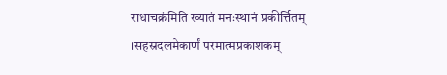राधाचक्रंमिति ख्यातं मनःस्थानं प्रकीर्त्तितम् ।सहस्रदलमेकार्णं परमात्मप्रकाशकम्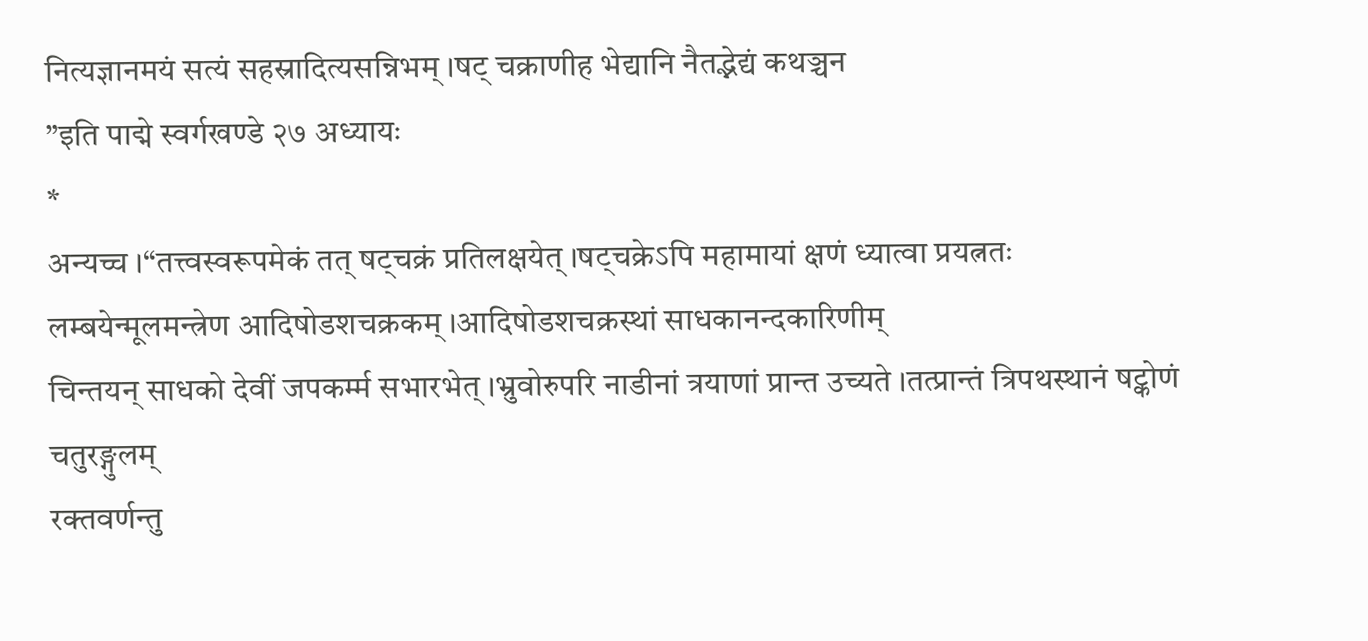नित्यज्ञानमयं सत्यं सहस्रादित्यसन्निभम् ।षट् चक्राणीह भेद्यानि नैतद्भेद्यं कथञ्चन
”इति पाद्मे स्वर्गखण्डे २७ अध्यायः
*
अन्यच्च ।“तत्त्वस्वरूपमेकं तत् षट्चक्रं प्रतिलक्षयेत् ।षट्चक्रेऽपि महामायां क्षणं ध्यात्वा प्रयत्नतः
लम्बयेन्मूलमन्त्रेण आदिषोडशचक्रकम् ।आदिषोडशचक्रस्थां साधकानन्दकारिणीम्
चिन्तयन् साधको देवीं जपकर्म्म सभारभेत् ।भ्रुवोरुपरि नाडीनां त्रयाणां प्रान्त उच्यते ।तत्प्रान्तं त्रिपथस्थानं षट्कोणं चतुरङ्गुलम्
रक्तवर्णन्तु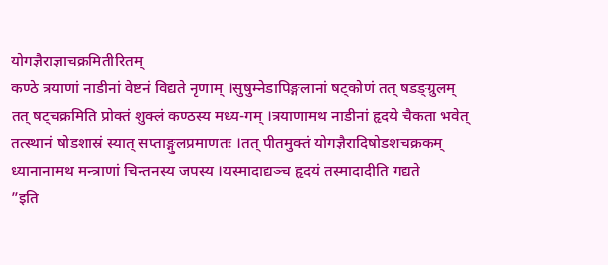योगज्ञैराज्ञाचक्रमितीरितम्
कण्ठे त्रयाणां नाडीनां वेष्टनं विद्यते नृणाम् ।सुषुम्नेडापिङ्गलानां षट्कोणं तत् षडङ्ग्रुलम्
तत् षट्चक्रमिति प्रोक्तं शुक्लं कण्ठस्य मध्य-गम् ।त्रयाणामथ नाडीनां हृदये चैकता भवेत्
तत्स्थानं षोडशास्रं स्यात् सप्ताङ्गुलप्रमाणतः ।तत् पीतमुक्तं योगज्ञैरादिषोडशचक्रकम्
ध्यानानामथ मन्त्राणां चिन्तनस्य जपस्य ।यस्मादाद्यञ्च हृदयं तस्मादादीति गद्यते
”इति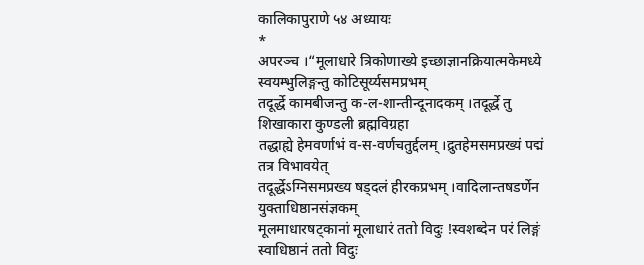कालिकापुराणे ५४ अध्यायः
*
अपरञ्च ।“मूलाधारे त्रिकोणाख्ये इच्छाज्ञानक्रियात्मकेमध्ये स्वयम्भुलिङ्गन्तु कोटिसूर्य्यसमप्रभम्
तदूर्द्धे कामबीजन्तु क-ल-शान्तीन्दूनादकम् ।तदूर्द्धे तु शिखाकारा कुण्डली ब्रह्मविग्रहा
तद्धाह्ये हेमवर्णाभं व-स-वर्णचतुर्द्दलम् ।द्रुतहेमसमप्रख्यं पद्मं तत्र विभावयेत्
तदूर्द्धेऽग्निसमप्रख्य षड्दलं हीरकप्रभम् ।वादिलान्तषडर्णेन युक्ताधिष्ठानसंज्ञकम्
मूलमाधारषट्कानां मूलाधारं ततो विदुः !स्वशब्देन परं लिङ्गं स्वाधिष्ठानं ततो विदुः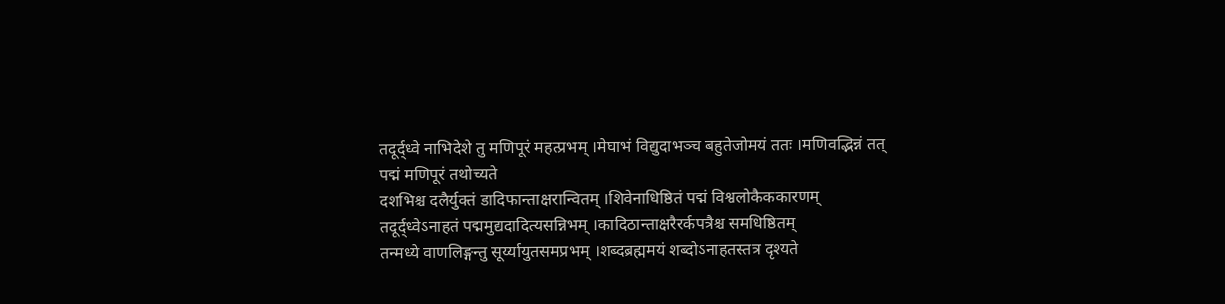तदूर्द्ध्वे नाभिदेशे तु मणिपूरं महत्प्रभम् ।मेघाभं विद्युदाभञ्च बहुतेजोमयं ततः ।मणिवद्भिन्नं तत् पद्मं मणिपूरं तथोच्यते
दशभिश्च दलैर्युक्तं डादिफान्ताक्षरान्वितम् ।शिवेनाधिष्ठितं पद्मं विश्वलोकैककारणम्
तदूर्द्ध्वेऽनाहतं पद्ममुद्यदादित्यसन्निभम् ।कादिठान्ताक्षरैरर्कपत्रैश्च समधिष्ठितम्
तन्मध्ये वाणलिङ्गन्तु सूर्य्यायुतसमप्रभम् ।शब्दब्रह्ममयं शब्दोऽनाहतस्तत्र दृश्यते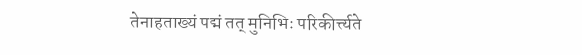तेनाहताख्यं पद्मं तत् मुनिभिः परिकीर्त्त्यते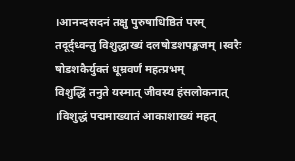।आनन्दसदनं तक्षु पुरुषाधिष्ठितं परम्
तदूर्द्ध्वन्तु विशुद्धाख्यं दलषोडशपङ्कजम् ।स्वरैः षोडशकैर्युक्तं धूम्रवर्णं महत्प्रभम्
विशुद्धिं तनुते यस्मात् जीवस्य हंसलोकनात् ।विशुद्धं पद्ममाख्यातं आकाशाख्यं महत्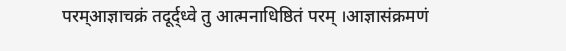परम्आज्ञाचक्रं तदूर्द्ध्वे तु आत्मनाधिष्ठितं परम् ।आज्ञासंक्रमणं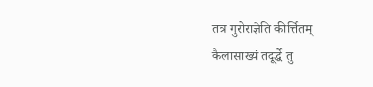तत्र गुरोराज्ञेति कीर्त्तितम्
कैलासाख्यं तदूर्द्धे तु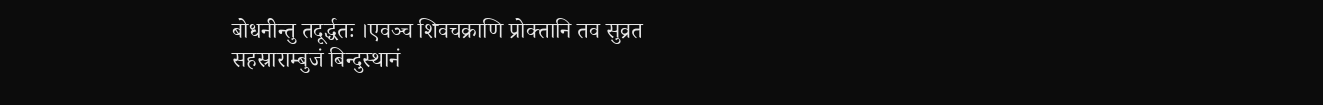बोधनीन्तु तदूर्द्धतः ।एवञ्च शिवचक्राणि प्रोक्तानि तव सुव्रत
सहस्राराम्बुजं बिन्दुस्थानं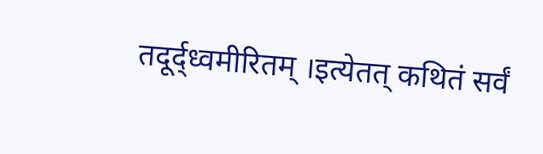तदूर्द्ध्वमीरितम् ।इत्येतत् कथितं सर्वं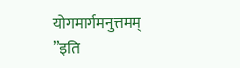योगमार्गमनुत्तमम्
”इति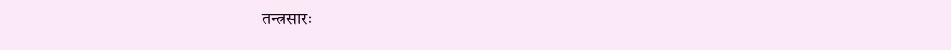तन्त्रसारः